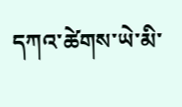དཀའ་ཚེགས་ཡེ་མི་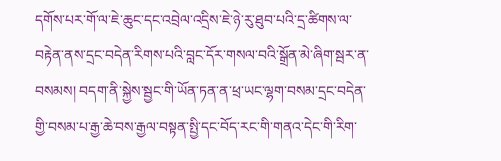དགོས་པར་གོ་ལ་ཇེ་ཆུང་དང་འབྲེལ་འདྲིས་ཇེ་ཉེ་རུ་ཐུབ་པའི་དྲ་ཚིགས་ལ་བརྟེན་ནས་དྲང་བདེན་རིགས་པའི་བླང་དོར་གསལ་བའི་སྒྲོན་མེ་ཞིག་སྦར་ན་བསམས། བདག་ནི་སྐྱེས་སྦྱང་གི་ཡོན་ཏན་ན་ཕྲ་ཡང་ལྷག་བསམ་དྲང་བདེན་གྱི་བསམ་པ་རྒྱ་ཆེ་བས་རྒྱལ་བསྟན་སྤྱི་དང་བོད་རང་གི་གནའ་དེང་གི་རིག་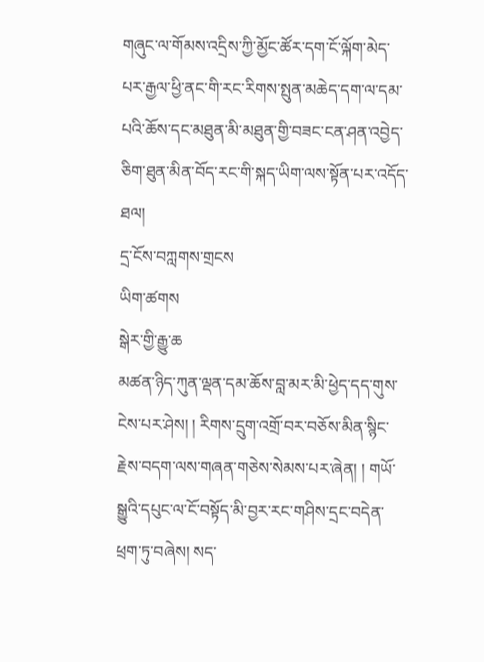གཞུང་ལ་གོམས་འདྲིས་ཀྱི་མྱོང་ཚོར་དག་ངོ་ལྐོག་མེད་པར་རྒྱལ་ཕྱི་ནང་གི་རང་རིགས་སྤུན་མཆེད་དག་ལ་དམ་པའི་ཆོས་དང་མཐུན་མི་མཐུན་གྱི་བཟང་ངན་ཤན་འབྱེད་ཅིག་ཐུན་མིན་བོད་རང་གི་སྐད་ཡིག་ལས་སྟོན་པར་འདོད་ཐལ།
དྲ་ངོས་བཀླགས་གྲངས
ཡིག་ཚགས
སྒེར་གྱི་རྒྱུ་ཆ
མཚན་ཉིད་ཀུན་ལྡན་དམ་ཆོས་བླ་མར་མི་ཕྱེད་དད་གུས་ངེས་པར་ཤེས། ། རིགས་དྲུག་འགྲོ་བར་བཅོས་མིན་སྙིང་རྗེས་བདག་ལས་གཞན་གཅེས་སེམས་པར་ཞེན། ། གཡོ་སྒྱུའི་དཔུང་ལ་ངོ་བསྟོད་མི་བྱར་རང་གཤིས་དྲང་བདེན་ཕྲག་ཏུ་བཞེས། སད་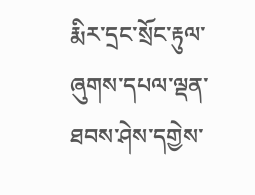རྨིར་དྲང་སྲོང་རྟུལ་ཞུགས་དཔལ་ལྡན་ཐབས་ཤེས་དགྱེས་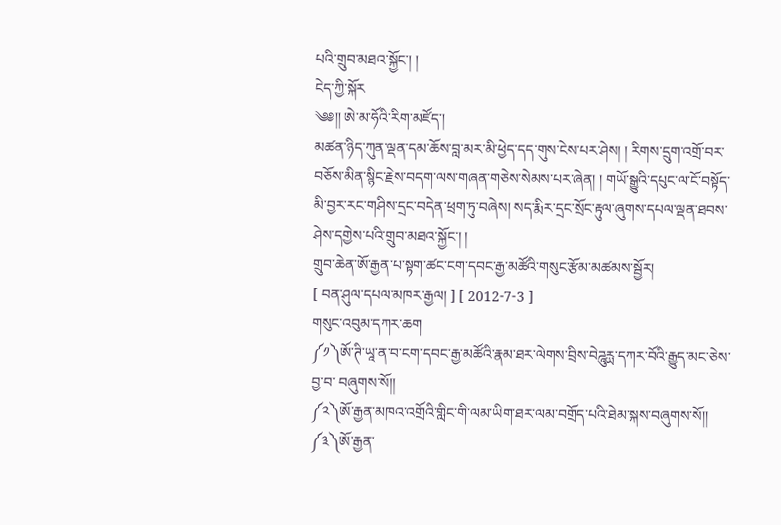པའི་གྲུབ་མཐའ་སྐྱོང་། །
ངེད་ཀྱི་སྐོར
༄༅།། ཨེ་མ་ཧོའི་རིག་མཛོད་།
མཚན་ཉིད་ཀུན་ལྡན་དམ་ཆོས་བླ་མར་མི་ཕྱེད་དད་གུས་ངེས་པར་ཤེས། ། རིགས་དྲུག་འགྲོ་བར་བཅོས་མིན་སྙིང་རྗེས་བདག་ལས་གཞན་གཅེས་སེམས་པར་ཞེན། ། གཡོ་སྒྱུའི་དཔུང་ལ་ངོ་བསྟོད་མི་བྱར་རང་གཤིས་དྲང་བདེན་ཕྲག་ཏུ་བཞེས། སད་རྨིར་དྲང་སྲོང་རྟུལ་ཞུགས་དཔལ་ལྡན་ཐབས་ཤེས་དགྱེས་པའི་གྲུབ་མཐའ་སྐྱོང་། །
གྲུབ་ཆེན་ཨོ་རྒྱན་པ་སྟག་ཚང་ངག་དབང་རྒྱ་མཚོའི་གསུང་རྩོམ་མཚམས་སྦྱོར།
[ བན་ཤུལ་དཔལ་མཁར་རྒྱལ། ] [ 2012-7-3 ]
གསུང་འབུམ་དཀར་ཆག
༼༡༽ཨོ་ཊི་ཡཱ་ན་བ་ངག་དབང་རྒྱ་མཚོའི་རྣམ་ཐར་ལེགས་བྲིས་བེཌཱུརྻ་དཀར་བོའི་རྒྱུད་མང་ཅེས་བྱ་བ་ བཞུགས་སོ།།
༼༢༽ཨོ་རྒྱན་མཁའ་འགྲོའི་གླིང་གི་ལམ་ཡིག་ཐར་ལམ་བགྲོད་པའི་ཐེམ་སྐས་བཞུགས་སོ།།
༼༣༽ཨོ་རྒྱན་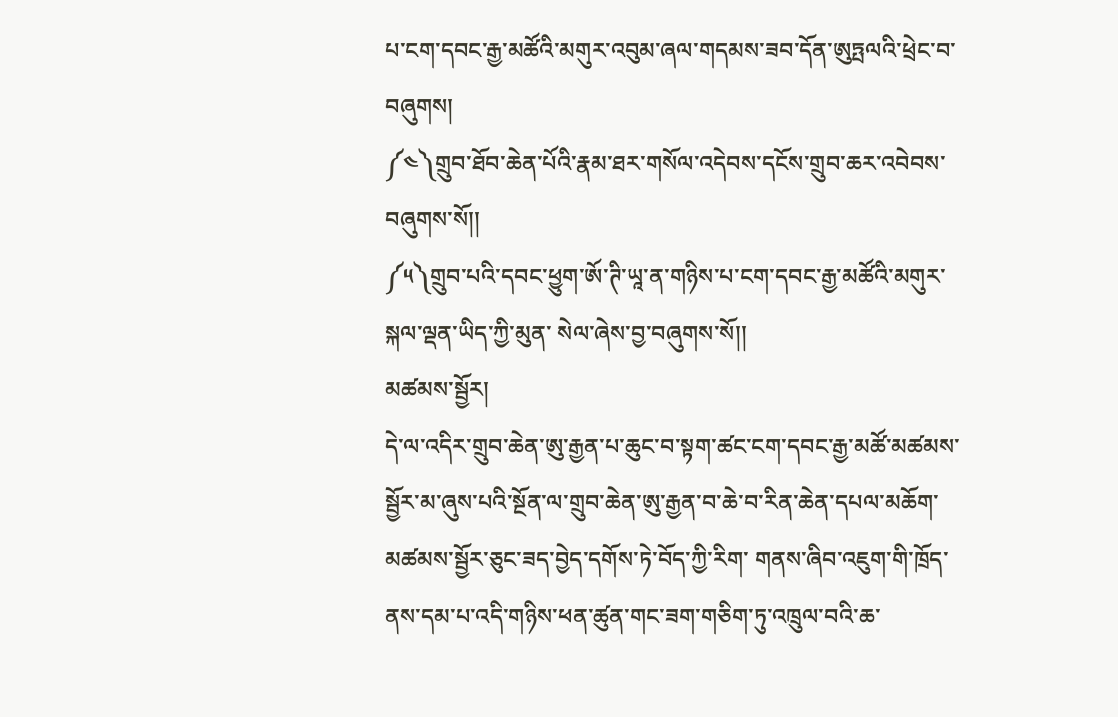པ་ངག་དབང་རྒྱ་མཚོའི་མགུར་འབུམ་ཞལ་གདམས་ཟབ་དོན་ཨུཏྤལའི་ཕྲེང་བ་བཞུགས།
༼༤༽གྲུབ་ཐོབ་ཆེན་པོའི་རྣམ་ཐར་གསོལ་འདེབས་དངོས་གྲུབ་ཆར་འབེབས་བཞུགས་སོ།།
༼༥༽གྲུབ་པའི་དབང་ཕྱུག་ཨོ་ཊི་ཡཱ་ན་གཉིས་པ་ངག་དབང་རྒྱ་མཚོའི་མགུར་སྐལ་ལྡན་ཡིད་ཀྱི་མུན་ སེལ་ཞེས་བྱ་བཞུགས་སོ།།
མཚམས་སྦྱོར།
དེ་ལ་འདིར་གྲུབ་ཆེན་ཨུ་རྒྱན་པ་ཆུང་བ་སྟག་ཚང་ངག་དབང་རྒྱ་མཚོ་མཚམས་སྦྱོར་མ་ཞུས་པའི་སྔོན་ལ་གྲུབ་ཆེན་ཨུ་རྒྱན་བ་ཆེ་བ་རིན་ཆེན་དཔལ་མཆོག་མཚམས་སྦྱོར་ཅུང་ཟད་བྱེད་དགོས་ཏེ་བོད་ཀྱི་རིག་ གནས་ཞིབ་འཇུག་གི་ཁྲོད་ནས་དམ་པ་འདི་གཉིས་ཕན་ཚུན་གང་ཟག་གཅིག་ཏུ་འཁྲུལ་བའི་ཆ་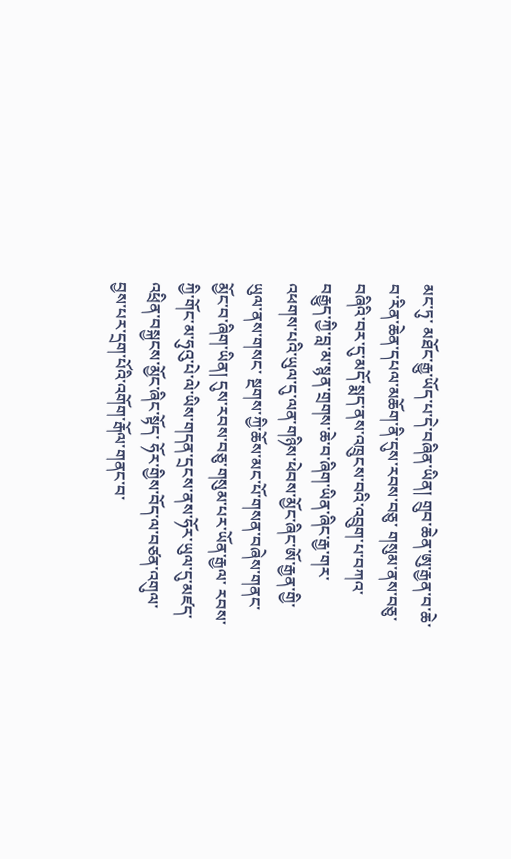མང་ཏུ་ མཐོང་རྒྱུ་ཡོད་པ་དེ་བཞིན་ཡིན། གྲུབ་ཆེན་ཨུ་རྒྱན་བ་ཆེ་བ་རིན་ཆེན་དཔལ་མཆོག་ནི་དུས་རབས་བཅུ་ གསུམ་ནས་བཅུ་བཞིའི་བར་དུ་མདོ་སྨད་ནས་འཁྲུངས་བའི་འབྲུག་པ་བཀའ་བརྒྱུད་ཀྱི་བླ་མ་སྙན་གྲགས་ཆེ་བ་ཞིག་ཡིན་ཞིང་རྒྱ་གར་འཕགས་པའི་ཡུལ་དུ་ལན་གཉིས་ཕེབས་མྱོང་ཞིང་ཨོ་རྒྱན་གྱི་ཡུལ་ནས་གསང་ སྔགས་ཀྱི་ཆོས་མང་པོ་གསན་བཞེས་གནང་མྱོང་བ་ཞིག་ཡིན། དུས་རབས་བཅུ་གསུམ་པར་ཡོན་རྒྱལ་ རབས་ཀྱི་གོང་མ་ཧུའུ་པེ་ལེ་ཡིས་གདན་དྲངས་ནས་ཧོར་ཡུལ་དུ་མཛད་འཕྲིན་བསྐྱངས་མྱོང་ཞིང་སྟོད་ ཧོར་གྱིས་བོད་ལ་བཙན་འགུལ་བྱས་པར་དྲག་པོའི་འགོག་རྒོལ་གནང་བ་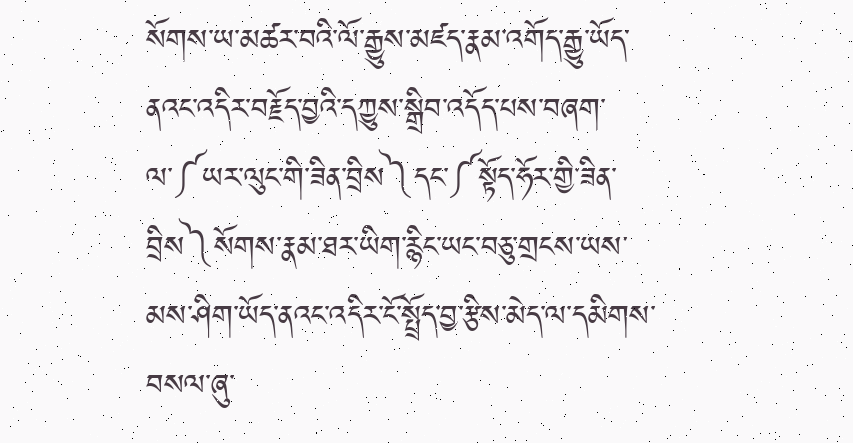སོགས་ཡ་མཚར་བའི་ལོ་རྒྱུས་མཛད་རྣམ་འགོད་རྒྱུ་ཡོད་ནའང་འདིར་བརྗོད་བྱའི་དཀྱུས་སྒྲིབ་འདོད་པས་བཞག་ལ་༼ཡར་ལུང་གི་ཟིན་བྲིས༽དང་༼སྟོད་ཧོར་གྱི་ཟིན་བྲིས༽སོགས་རྣམ་ཐར་ཡིག་རྙིང་ཡང་བཅུ་གྲངས་ཡས་མས་ཤིག་ཡོད་ནའང་འདིར་ངོ་སྤྲོད་བྱ་རྩིས་མེད་ལ་དམིགས་བསལ་ཞུ་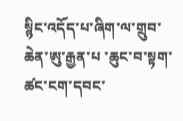སྙིང་འདོད་པ་ཞིག་ལ་གྲུབ་ཆེན་ཨུ་རྒྱན་པ ་ཆུང་བ་སྟག་ཚང་ངག་དབང་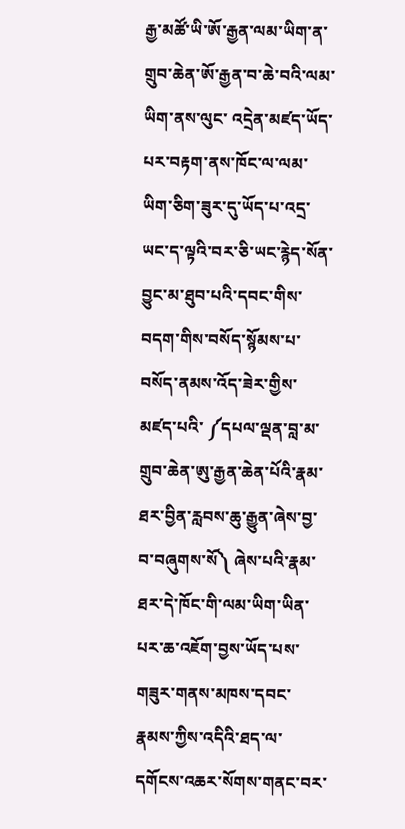རྒྱ་མཚོ་ཡི་ཨོ་རྒྱན་ལམ་ཡིག་ན་གྲུབ་ཆེན་ཨོ་རྒྱན་བ་ཆེ་བའི་ལམ་ཡིག་ནས་ལུང་ འདྲེན་མཛད་ཡོད་པར་བརྟག་ནས་ཁོང་ལ་ལམ་ཡིག་ཅིག་ཟུར་དུ་ཡོད་པ་འདྲ་ཡང་ད་ལྟའི་བར་ཅི་ཡང་རྙེད་སོན་བྱུང་མ་ཐུབ་པའི་དབང་གིས་བདག་གིས་བསོད་སྙོམས་པ་བསོད་ནམས་འོད་ཟེར་གྱིས་མཛད་པའི་ ༼དཔལ་ལྡན་བླ་མ་གྲུབ་ཆེན་ཨུ་རྒྱན་ཆེན་པོའི་རྣམ་ཐར་བྱིན་རླབས་ཆུ་རྒྱུན་ཞེས་བྱ་བ་བཞུགས་སོ༽ ཞེས་པའི་རྣམ་ཐར་དེ་ཁོང་གི་ལམ་ཡིག་ཡིན་པར་ཆ་འཇོག་བྱས་ཡོད་པས་གཟུར་གནས་མཁས་དབང་ རྣམས་ཀྱིས་འདིའི་ཐད་ལ་དགོངས་འཆར་སོགས་གནང་བར་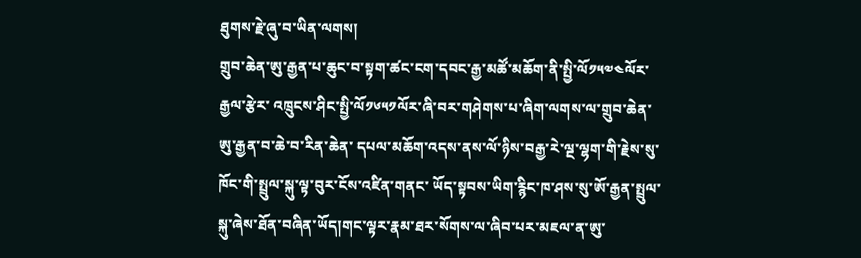ཐུགས་རྗེ་ཞུ་བ་ཡིན་ལགས།
གྲུབ་ཆེན་ཨུ་རྒྱན་པ་ཆུང་བ་སྟག་ཚང་ངག་དབང་རྒྱ་མཚོ་མཆོག་ནི་སྤྱི་ལོ༡༥༧༤ལོར་རྒྱལ་རྩེར་ འཁྲུངས་ཤིང་སྤྱི་ལོ༡༦༥༡ལོར་ཞི་བར་གཤེགས་པ་ཞིག་ལགས་ལ་གྲུབ་ཆེན་ཨུ་རྒྱན་བ་ཆེ་བ་རིན་ཆེན་ དཔལ་མཆོག་འདས་ནས་ལོ་ཉིས་བརྒྱ་རེ་ལྔ་ལྷག་གི་རྗེས་སུ་ཁོང་གི་སྤྲུལ་སྐུ་ལྟ་བུར་ངོས་འཛིན་གནང་ ཡོད་སྟབས་ཡིག་རྙིང་ཁ་ཤས་སུ་ཨོ་རྒྱན་སྤྲུལ་སྐུ་ཞེས་ཐོན་བཞིན་ཡོད།གང་ལྟར་རྣམ་ཐར་སོགས་ལ་ཞིབ་པར་མཇལ་ན་ཨུ་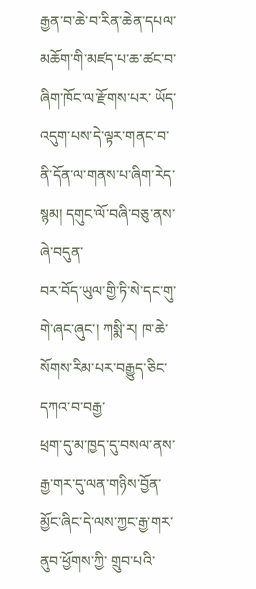རྒྱན་བ་ཆེ་བ་རིན་ཆེན་དཔལ་མཆོག་གི་མཛད་པ་ཆ་ཚང་བ་ཞིག་ཁོང་ལ་རྫོགས་པར་ ཡོད་འདུག་པས་དེ་ལྟར་གནང་བ་ནི་དོན་ལ་གནས་པ་ཞིག་རེད་སྙམ། དགུང་ལོ་བཞི་བཅུ་ནས་ཞེ་བདུན་
བར་བོད་ཡུལ་གྱི་ཏི་སེ་དང་གུ་གེ་ཞང་ཞུང་། ཀསྨི་ར། ཁ་ཆེ་སོགས་རིམ་པར་བརྒྱུད་ཅིང་དཀའ་བ་བརྒྱ་
ཕྲག་དུ་མ་ཁྱད་དུ་བསལ་ནས་རྒྱ་གར་དུ་ལན་གཉིས་བྱོན་མྱོང་ཞིང་དེ་ལས་ཀྱང་རྒྱ་གར་ནུབ་ཕྱོགས་ཀྱི་ གྲུབ་པའི་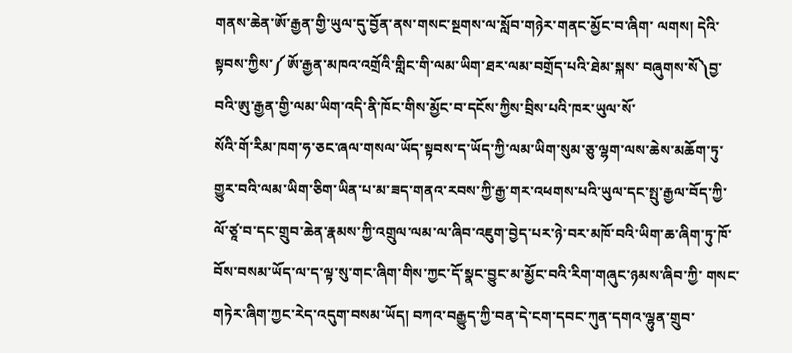གནས་ཆེན་ཨོ་རྒྱན་གྱི་ཡུལ་དུ་བྱོན་ནས་གསང་སྔགས་ལ་སློབ་གཉེར་གནང་མྱོང་བ་ཞིག་ ལགས། དེའི་སྟབས་ཀྱིས་༼ཨོ་རྒྱན་མཁའ་འགྲོའི་གླིང་གི་ལམ་ཡིག་ཐར་ལམ་བགྲོད་པའི་ཐེམ་སྐས་ བཞུགས་སོ༽བྱ་བའི་ཨུ་རྒྱན་གྱི་ལམ་ཡིག་འདི་ནི་ཁོང་གིས་མྱོང་བ་དངོས་ཀྱིས་བྲིས་པའི་ཁར་ཡུལ་སོ་
སོའི་གོ་རིམ་ཁག་ཧ་ཅང་ཞལ་གསལ་ཡོད་སྟབས་ད་ཡོད་ཀྱི་ལམ་ཡིག་སུམ་ཅུ་ལྷག་ལས་ཆེས་མཆོག་ཏུ་
གྱུར་བའི་ལམ་ཡིག་ཅིག་ཡིན་པ་མ་ཟད་གནའ་རབས་ཀྱི་རྒྱ་གར་འཕགས་པའི་ཡུལ་དང་སྤུ་རྒྱལ་བོད་ཀྱི་
ལོ་ཙཱ་བ་དང་གྲུབ་ཆེན་རྣམས་ཀྱི་འགྲུལ་ལམ་ལ་ཞིབ་འཇུག་བྱེད་པར་ཉེ་བར་མཁོ་བའི་ཡིག་ཆ་ཞིག་ཏུ་ཁོ་ བོས་བསམ་ཡོད་ལ་ད་ལྟ་སུ་གང་ཞིག་གིས་ཀྱང་དོ་སྣང་བྱུང་མ་མྱོང་བའི་རིག་གཞུང་ཉམས་ཞིབ་ཀྱི་ གསང་གཏེར་ཞིག་ཀྱང་རེད་འདུག་བསམ་ཡོད། བཀའ་བརྒྱུད་ཀྱི་བན་དེ་ངག་དབང་ཀུན་དགའ་ལྷུན་གྲུབ་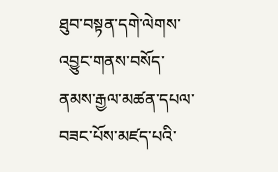ཐུབ་བསྟན་དགེ་ལེགས་འབྱུང་གནས་བསོད་ནམས་རྒྱལ་མཚན་དཔལ་བཟང་པོས་མཛད་པའི་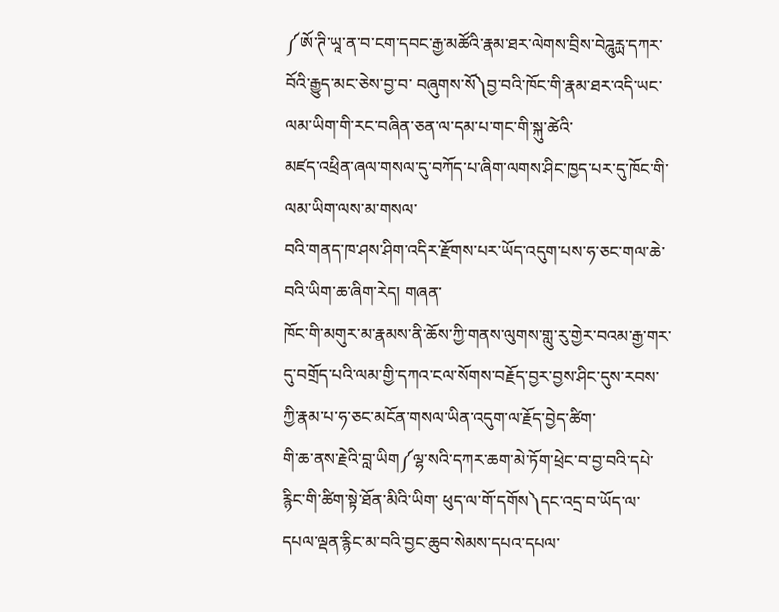༼ཨོ་ཊི་ཡཱ་ན་བ་ངག་དབང་རྒྱ་མཚོའི་རྣམ་ཐར་ལེགས་བྲིས་བེཌཱུརྻ་དཀར་བོའི་རྒྱུད་མང་ཅེས་བྱ་བ་ བཞུགས་སོ༽བྱ་བའི་ཁོང་གི་རྣམ་ཐར་འདི་ཡང་ལམ་ཡིག་གི་རང་བཞིན་ཅན་ལ་དམ་པ་གང་གི་སྐུ་ཚེའི་
མཛད་འཕྲིན་ཞལ་གསལ་དུ་བཀོད་པ་ཞིག་ལགས་ཤིང་ཁྱད་པར་དུ་ཁོང་གི་ལམ་ཡིག་ལས་མ་གསལ་
བའི་གནད་ཁ་ཤས་ཤིག་འདིར་རྫོགས་པར་ཡོད་འདུག་པས་ཧ་ཅང་གལ་ཆེ་བའི་ཡིག་ཆ་ཞིག་རེད། གཞན་
ཁོང་གི་མགུར་མ་རྣམས་ནི་ཆོས་ཀྱི་གནས་ལུགས་གླུ་རུ་གྱེར་བའམ་རྒྱ་གར་དུ་བགྲོད་པའི་ལམ་གྱི་དཀའ་ངལ་སོགས་བརྗོད་བྱར་བྱས་ཤིང་དུས་རབས་ཀྱི་རྣམ་པ་ཧ་ཅང་མངོན་གསལ་ཡིན་འདུག་ལ་རྗོད་བྱེད་ཚིག་
གི་ཆ་ནས་རྗེའི་བླ་ཡིག༼ལྷ་སའི་དཀར་ཆག་མེ་ཏོག་ཕྲེང་བ་བྱ་བའི་དཔེ་རྙིང་གི་ཚིག་སྟེ་ཐོན་མིའི་ཡིག་ ཕུད་ལ་གོ་དགོས༽དང་འདྲ་བ་ཡོད་ལ་དཔལ་ལྡན་རྙིང་མ་བའི་བྱང་ཆུབ་སེམས་དཔའ་དཔལ་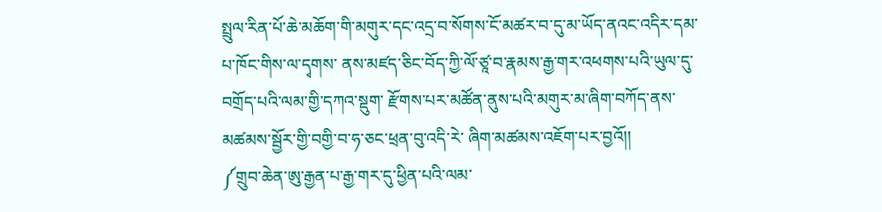སྤྲུལ་རིན་པོ་ཆེ་མཆོག་གི་མགུར་དང་འདྲ་བ་སོགས་ངོ་མཚར་བ་དུ་མ་ཡོད་ནའང་འདིར་དམ་པ་ཁོང་གིས་ལ་དྭགས་ ནས་མཛད་ཅིང་བོད་ཀྱི་ལོ་ཙཱ་བ་རྣམས་རྒྱ་གར་འཕགས་པའི་ཡུལ་དུ་བགྲོད་པའི་ལམ་གྱི་དཀའ་སྡུག་ རྫོགས་པར་མཚོན་ནུས་པའི་མགུར་མ་ཞིག་བཀོད་ནས་མཚམས་སྦྱོར་གྱི་བགྱི་བ་ཧ་ཅང་ཕྲན་བུ་འདི་རེ་ ཞིག་མཚམས་འཇོག་པར་བྱའོ།།
༼གྲུབ་ཆེན་ཨུ་རྒྱན་པ་རྒྱ་གར་དུ་ཕྱིན་པའི་ལམ་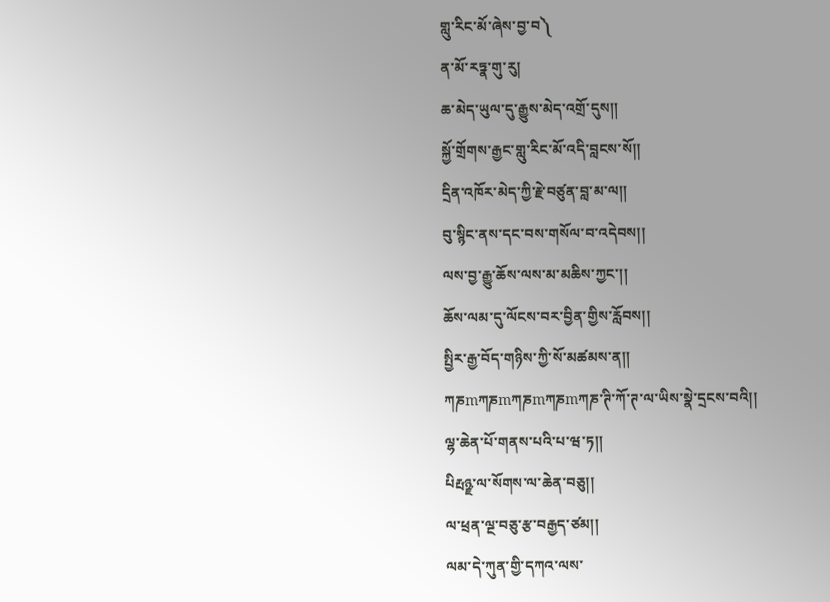གླུ་རིང་མོ་ཞེས་བྱ་བ༽
ན་མོ་རཏྣ་གུ་རུ།
ཆ་མེད་ཡུལ་དུ་རྒྱུས་མེད་འགྲོ་དུས།།
སྐྱོ་གྲོགས་རྒྱང་གླུ་རིང་མོ་འདི་བླངས་སོ།།
དྲིན་འཁོར་མེད་ཀྱི་རྗེ་བཙུན་བླ་མ་ལ།།
བུ་སྙིང་ནས་དང་བས་གསོལ་བ་འདེབས།།
ལས་བྱ་རྒྱུ་ཆོས་ལས་མ་མཆིས་ཀྱང་།།
ཆོས་ལམ་དུ་ལོངས་བར་བྱིན་གྱིས་རློབས།།
སྤྱིར་རྒྱ་བོད་གཉིས་ཀྱི་སོ་མཚམས་ན།།
ཀཎmཀཎmཀཎmཀཎmཀཎ་ཊི་ཀོ་ཊ་ལ་ཡིས་སྣེ་དྲངས་བའི།།
ལྷ་ཆེན་པོ་གནས་པའི་པ་ཝ་ཏ།།
པིརྤཉྫ་ལ་སོགས་ལ་ཆེན་བཅུ།།
ལ་ཕྲན་ལྔ་བཅུ་རྩ་བརྒྱད་ཙམ།།
ལམ་དེ་ཀུན་གྱི་དཀའ་ལས་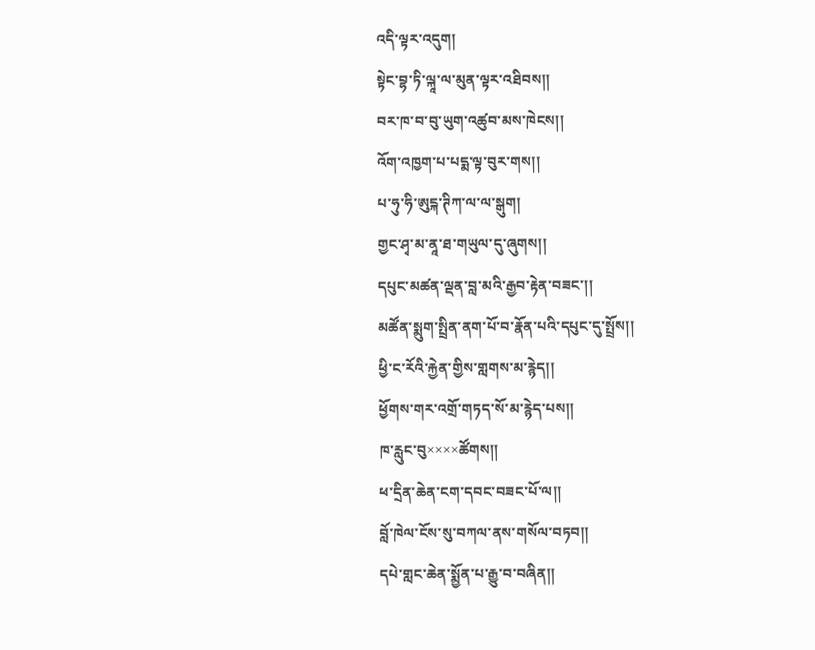འདི་ལྟར་འདུག།
སྟེང་བྷ་ཏི་ལྐཱ་ལ་མུན་ལྟར་འཐིབས།།
བར་ཁ་བ་བུ་ཡུག་འཚུབ་མས་ཁེངས།།
འོག་འཁྱག་པ་པདྨ་ལྟ་བུར་གས།།
པ་ཧུ་ཧི་ཨུངྐ་ཊིཀ་ལ་ལ་སྒུག།
གྱང་ཤྭ་མ་ནཱ་ཐ་གཡུལ་དུ་ཞུགས།།
དཔུང་མཚན་ལྡན་བླ་མའི་རྒྱབ་རྟེན་བཟང་།།
མཚོན་སྨུག་སྤྲིན་ནག་པོ་བ་རྣོན་པའི་དཔུང་དུ་སྤྲོས།།
ཕྱི་ང་རོའི་རྐྱེན་གྱིས་གླགས་མ་རྙེད།།
ཕྱོགས་གར་འགྲོ་གཏད་སོ་མ་རྙེད་པས།།
ཁ་རླུང་བུ××××ཚོགས།།
ཕ་དྲིན་ཆེན་ངག་དབང་བཟང་པོ་ལ།།
བློ་ཁེལ་ངོས་སུ་བཀལ་ནས་གསོལ་བཏབ།།
དཔེ་གླང་ཆེན་སྨྱོན་པ་རྒྱུ་བ་བཞིན།།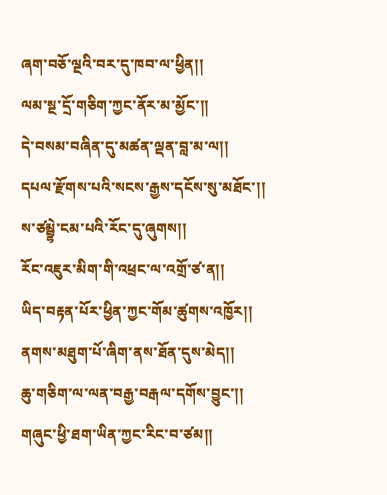ཞག་བཅོ་ལྔའི་བར་དུ་ཁབ་ལ་ཕྱིན།།
ལམ་སྔ་དྲོ་གཅིག་ཀྱང་ནོར་མ་མྱོང་།།
དེ་བསམ་བཞིན་དུ་མཚན་ལྡན་བླ་མ་ལ།།
དཔལ་རྫོགས་པའི་སངས་རྒྱས་དངོས་སུ་མཐོང་།།
ས་ཙམྦྷེ་ངམ་པའི་རོང་དུ་ཞུགས།།
རོང་འཇུར་མིག་གི་འཕྲང་ལ་འགྲོ་ཙ་ན།།
ཡིད་བརྟན་པོར་ཕྱིན་ཀྱང་གོམ་ཚུགས་འཁྱོར།།
ནགས་མཐུག་པོ་ཞིག་ནས་ཐོན་དུས་མེད།།
ཆུ་གཅིག་ལ་ལན་བརྒྱ་བརྒལ་དགོས་བྱུང་།།
གཞུང་ཕྱི་ཐག་ཡིན་ཀྱང་རིང་བ་ཙམ།།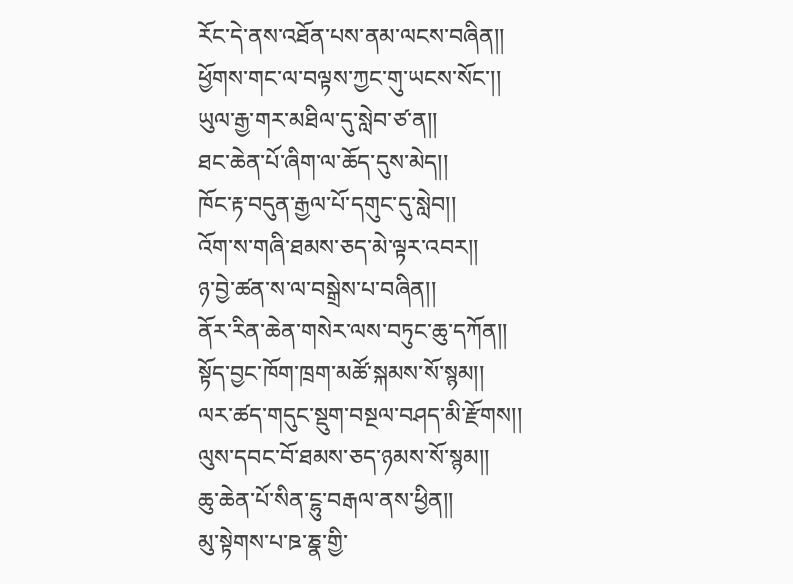རོང་དེ་ནས་འཐོན་པས་ནམ་ལངས་བཞིན།།
ཕྱོགས་གང་ལ་བལྟས་ཀྱང་གུ་ཡངས་སོང་།།
ཡུལ་རྒྱ་གར་མཐིལ་དུ་སླེབ་ཙ་ན།།
ཐང་ཆེན་པོ་ཞིག་ལ་ཆོད་དུས་མེད།།
ཁོང་རྟ་བདུན་རྒྱལ་པོ་དགུང་དུ་སླེབ།།
འོག་ས་གཞི་ཐམས་ཅད་མེ་ལྟར་འབར།།
ཉ་བྱེ་ཚན་ས་ལ་བསྒྲེས་པ་བཞིན།།
ནོར་རིན་ཆེན་གསེར་ལས་བཏུང་ཆུ་དཀོན།།
སྟོད་བྱང་ཁོག་ཁྲག་མཚོ་སྐམས་སོ་སྙམ།།
ལར་ཚད་གདུང་སྡུག་བསྔལ་བཤད་མི་རྫོགས།།
ལུས་དབང་བོ་ཐམས་ཅད་ཉམས་སོ་སྙམ།།
ཆུ་ཆེན་པོ་སིན་ངྷུ་བརྒལ་ནས་ཕྱིན།།
མུ་སྟེགས་པ་ཋ་ཎྣ་གྱི་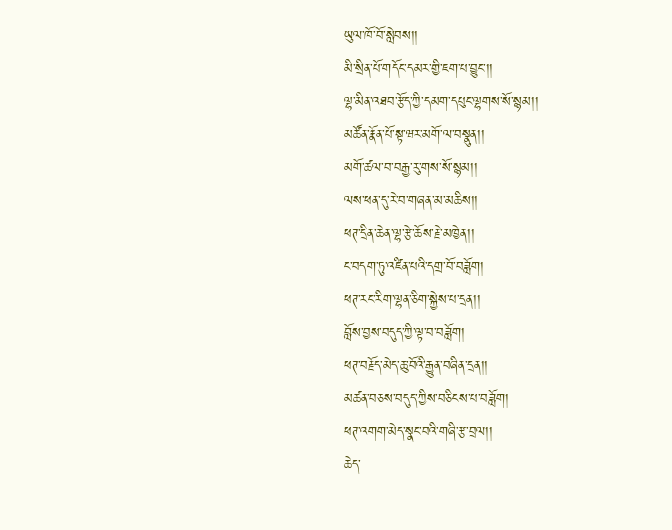ཡུལ་ཁོ་བོ་སླེབས།།
མི་སྲིན་པོ་གདོང་དམར་གྱི་ཇག་པ་བྱུང་།།
ལྷ་མིན་འཐབ་རྩོད་ཀྱི་དམག་དཔུང་ལྷགས་སོ་སྙམ།།
མཚོན་རྣོན་པོ་སྟ་ཝར་མགོ་ལ་བསྣུན།།
མགོ་ཚལ་བ་བརྒྱ་རུ་གས་སོ་སྙམ།།
ལས་ཕན་དུ་རེ་བ་གཞན་མ་མཆིས།།
ཕཊ་དྲིན་ཆེན་ལྷ་རྩེ་ཆོས་རྗེ་མཁྱེན།།
ང་བདག་ཏུ་འཛིན་པའི་དགྲ་བོ་བཟློག།
ཕཊ་རང་རིག་ལྷན་ཅིག་སྐྱེས་པ་དྲན།།
བློས་བྱས་བདུད་ཀྱི་ལྟ་བ་བཟློག།
ཕཊ་བརྗོད་མེད་ཆུ་བོའི་རྒྱུན་བཞིན་དྲན།།
མཚན་བཅས་བདུད་ཀྱིས་བཅིངས་པ་བཟློག།
ཕཊ་འགག་མེད་སྣང་བའི་གཞི་རྩ་བྲལ།།
ཆེད་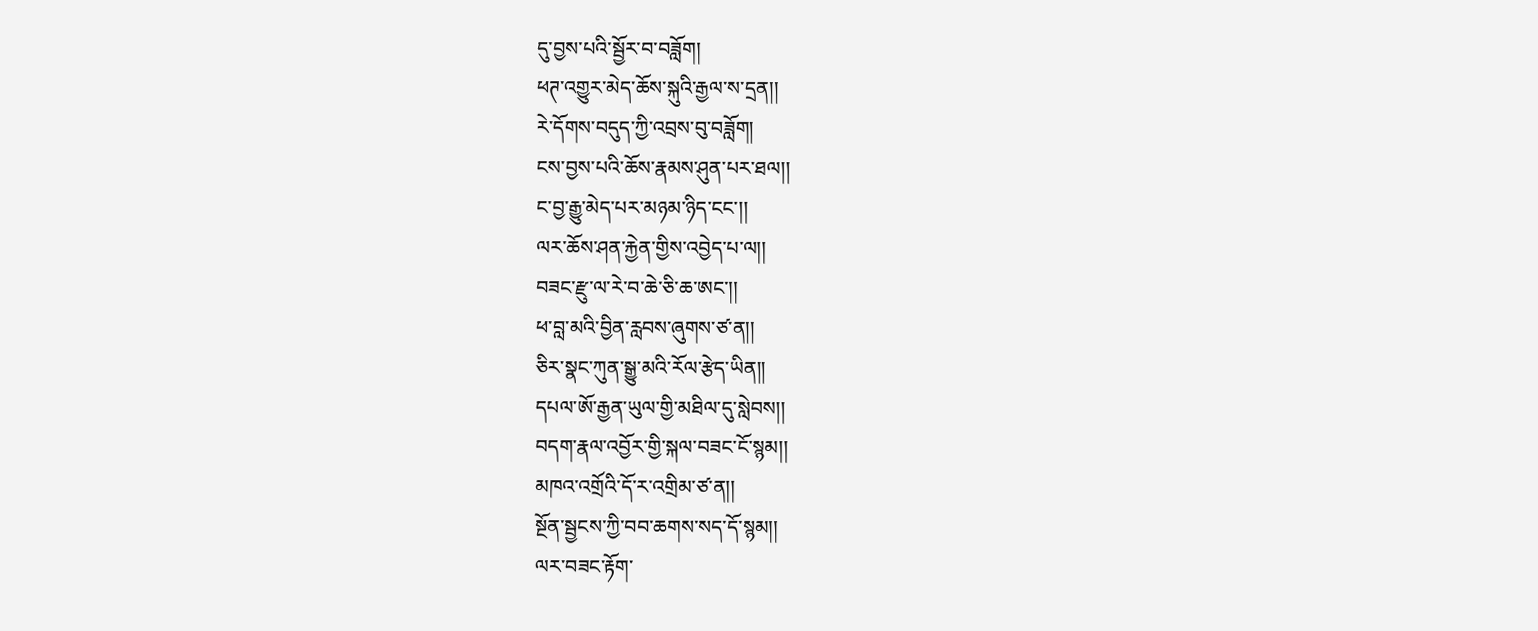དུ་བྱས་པའི་སྦྱོར་བ་བཟློག།
ཕཊ་འགྱུར་མེད་ཆོས་སྐུའི་རྒྱལ་ས་དྲན།།
རེ་དོགས་བདུད་ཀྱི་འབྲས་བུ་བཟློག།
ངས་བྱས་པའི་ཆོས་རྣམས་ཤུན་པར་ཐལ།།
ང་བྱ་རྒྱུ་མེད་པར་མཉམ་ཉིད་ངང་།།
ལར་ཆོས་ཤན་རྐྱེན་གྱིས་འབྱེད་པ་ལ།།
བཟང་རྫུ་ལ་རེ་བ་ཆེ་ཅི་ཆ་ཨང་།།
ཕ་བླ་མའི་བྱིན་རླབས་ཞུགས་ཙ་ན།།
ཅིར་སྣང་ཀུན་སྒྱུ་མའི་རོལ་རྩེད་ཡིན།།
དཔལ་ཨོ་རྒྱན་ཡུལ་གྱི་མཐིལ་དུ་སླེབས།།
བདག་རྣལ་འབྱོར་གྱི་སྐལ་བཟང་ངོ་སྙམ།།
མཁའ་འགྲོའི་དོ་ར་འགྲིམ་ཙ་ན།།
སྔོན་སྦྱངས་ཀྱི་བབ་ཆགས་སད་དོ་སྙམ།།
ལར་བཟང་རྟོག་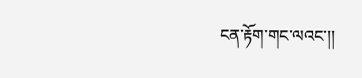ངན་རྟོག་གང་ལའང་།།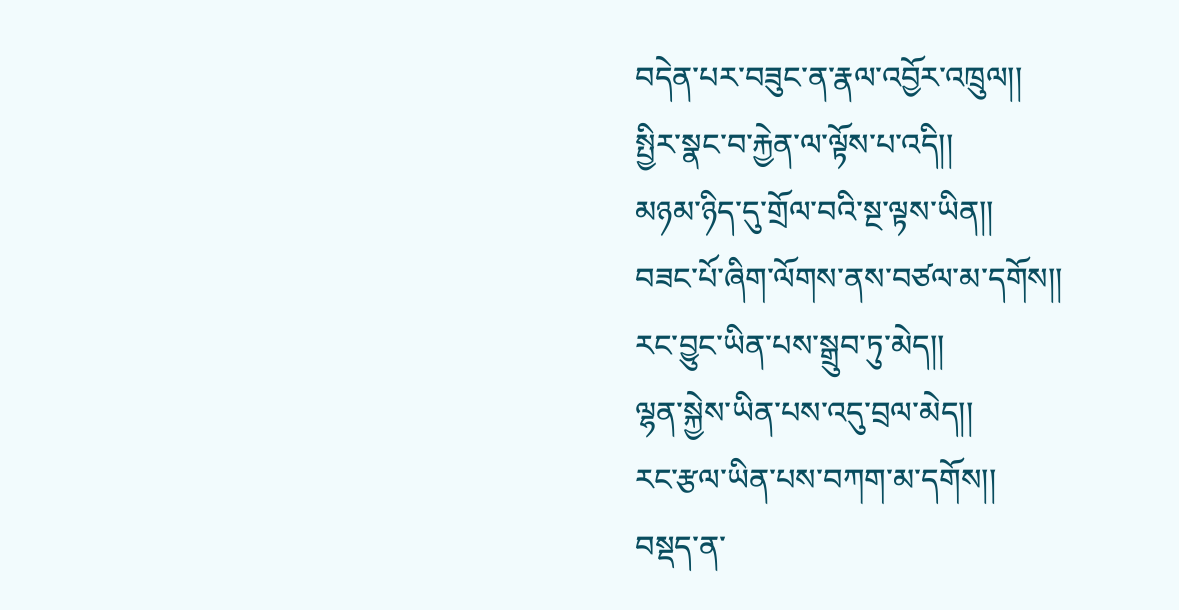བདེན་པར་བཟུང་ན་རྣལ་འབྱོར་འཁྲུལ།།
སྤྱིར་སྣང་བ་རྐྱེན་ལ་ལྟོས་པ་འདི།།
མཉམ་ཉིད་དུ་གྲོལ་བའི་སྔ་ལྟས་ཡིན།།
བཟང་པོ་ཞིག་ལོགས་ནས་བཙལ་མ་དགོས།།
རང་བྱུང་ཡིན་པས་སྒྲུབ་ཏུ་མེད།།
ལྷན་སྐྱེས་ཡིན་པས་འདུ་བྲལ་མེད།།
རང་རྩལ་ཡིན་པས་བཀག་མ་དགོས།།
བསྡད་ན་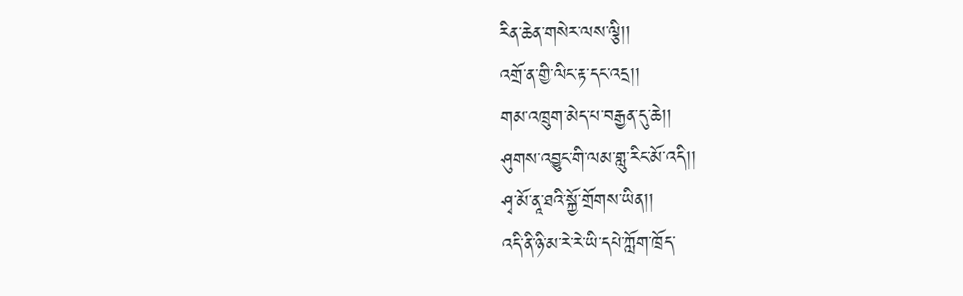རིན་ཆེན་གསེར་ལས་ལྕི།།
འགྲོ་ན་གྱི་ལིང་རྟ་དང་འདྲ།།
གམ་འཁྲུག་མེད་པ་བརྒྱན་དུ་ཆེ།།
ཤུགས་འབྱུང་གི་ལམ་གླུ་རིང་མོ་འདི།།
ཤྭ་མོ་ནཱ་ཐའི་སྐྱོ་གྲོགས་ཡིན།།
འདི་ནི་ཉི་མ་རེ་རེ་ཡི་དཔེ་ཀློག་ཁྲོད་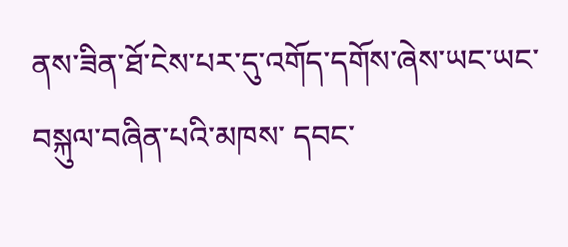ནས་ཟིན་ཐོ་ངེས་པར་དུ་འགོད་དགོས་ཞེས་ཡང་ཡང་བསྐུལ་བཞིན་པའི་མཁས་ དབང་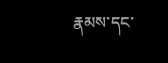རྣམས་དང་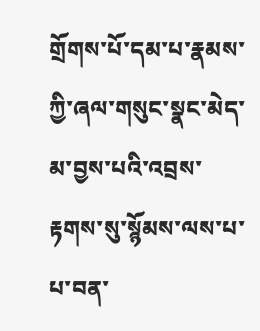གྲོགས་པོ་དམ་པ་རྣམས་ཀྱི་ཞལ་གསུང་སྣང་མེད་མ་བྱས་པའི་འབྲས་རྟགས་སུ་སྙོམས་ལས་པ་
པ་བན་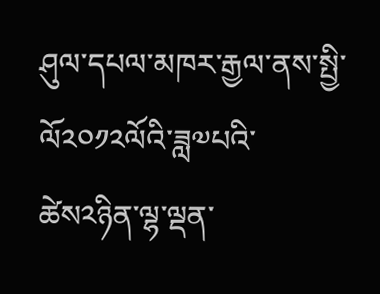ཤུལ་དཔལ་མཁར་རྒྱལ་ནས་སྤྱི་ལོ༢༠༡༢ལོའི་ཟླ༧པའི་ཚེས༢ཉིན་ལྷ་ལྡན་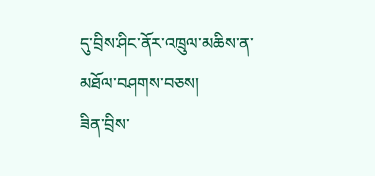དུ་བྲིས་ཤིང་ནོར་འཁྲུལ་མཆིས་ན་
མཐོལ་བཤགས་བཅས།
ཟིན་བྲིས་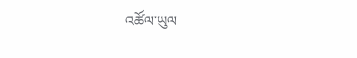འཚོལ་ཡུལ